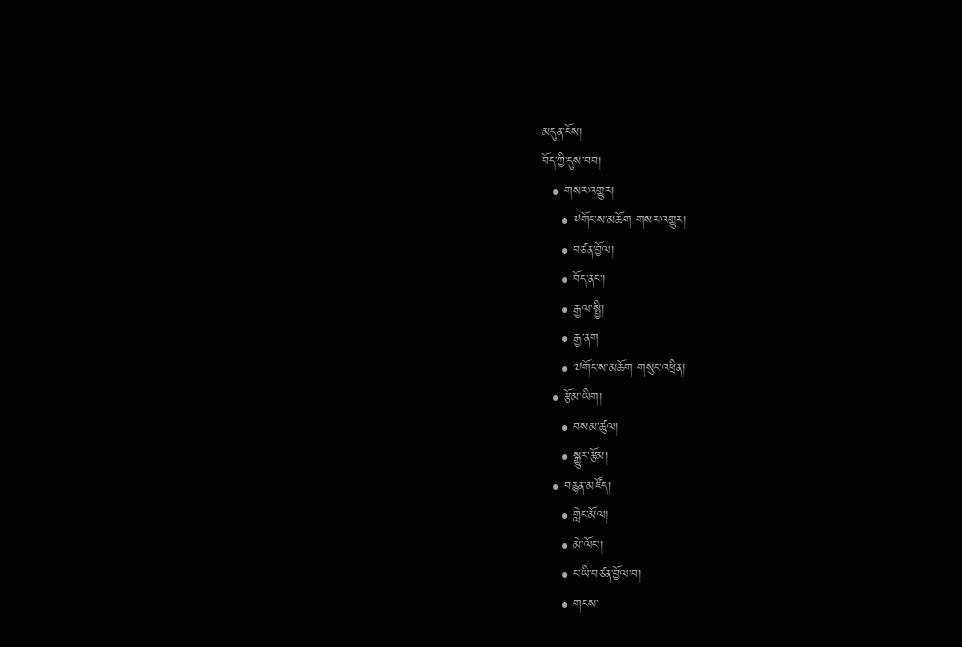མདུན་ངོས།
བོད་ཀྱི་དུས་བབ།
  • གསར་འགྱུར།
    • ༸གོང་ས་མཆོག གསར་འགྱུར།
    • བཙན་བྱོལ།
    • བོད་ནང་།
    • རྒྱལ་སྤྱི།
    • རྒྱ་ནག
    • ༧གོང་ས་མཆོག གསུང་འཕྲིན།
  • རྩོམ་ཡིག།
    • བསམ་ཚུལ།
    • སྒྱུར་རྩོམ།
  • བརྙན་མཛོད།
    • གླེང་མོལ།
    • མེ་ལོང་།
    • ང་ཡི་བཙན་བྱོལ་བ།
    • གངས་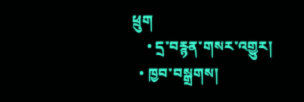ཕྲུག
    • དྲ་བརྙན་གསར་འགྱུར།
  • ཁྱབ་བསྒྲགས།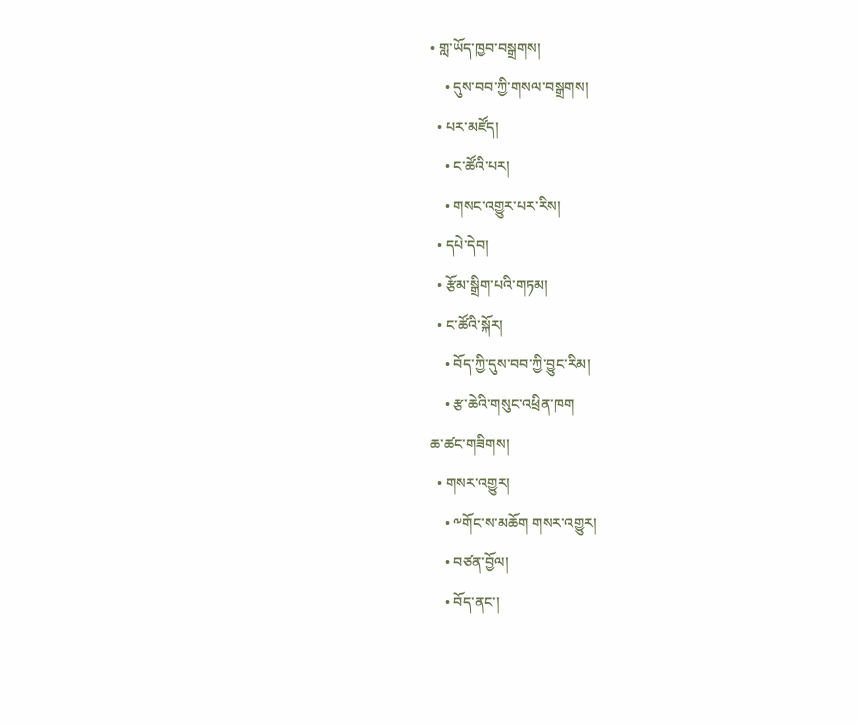• གླ་ཡོད་ཁྱབ་བསྒྲགས།
    • དུས་བབ་ཀྱི་གསལ་བསྒྲགས།
  • པར་མཛོད།
    • ང་ཚོའི་པར།
    • གསང་འགྱུར་པར་རིས།
  • དཔེ་དེབ།
  • རྩོམ་སྒྲིག་པའི་གཏམ།
  • ང་ཚོའི་སྐོར།
    • བོད་ཀྱི་དུས་བབ་ཀྱི་བྱུང་རིམ།
    • རྩ་ཆེའི་གསུང་འཕྲིན་ཁག
ཆ་ཚང་གཟིགས།
  • གསར་འགྱུར།
    • ༸གོང་ས་མཆོག གསར་འགྱུར།
    • བཙན་བྱོལ།
    • བོད་ནང་།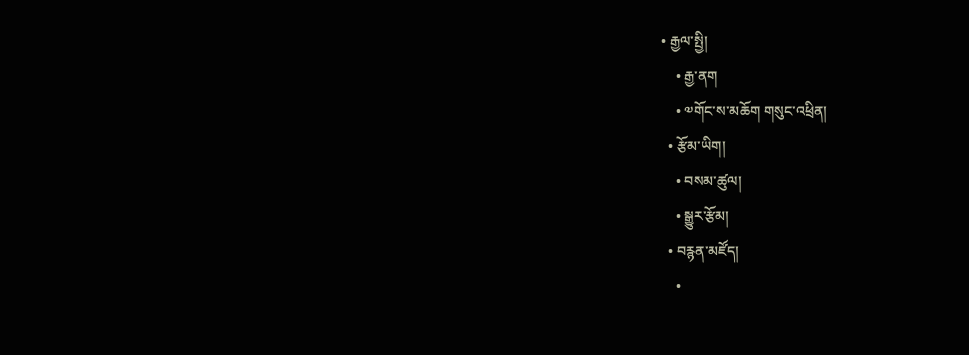• རྒྱལ་སྤྱི།
    • རྒྱ་ནག
    • ༧གོང་ས་མཆོག གསུང་འཕྲིན།
  • རྩོམ་ཡིག།
    • བསམ་ཚུལ།
    • སྒྱུར་རྩོམ།
  • བརྙན་མཛོད།
    •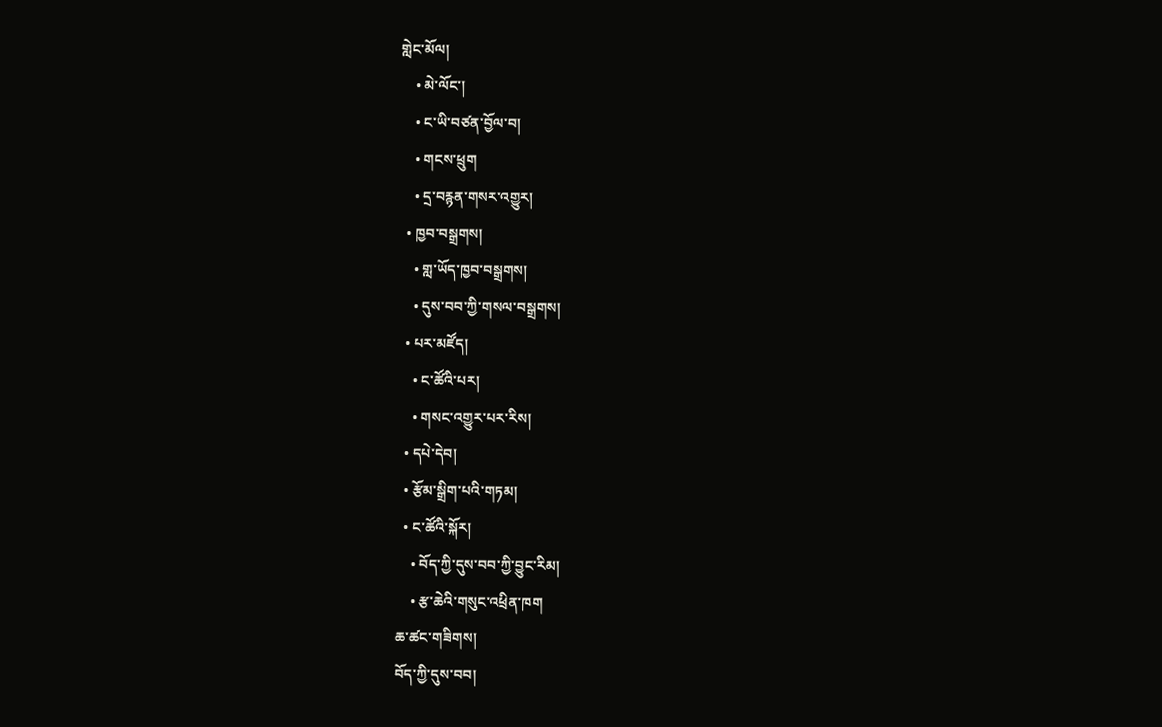གླེང་མོལ།
    • མེ་ལོང་།
    • ང་ཡི་བཙན་བྱོལ་བ།
    • གངས་ཕྲུག
    • དྲ་བརྙན་གསར་འགྱུར།
  • ཁྱབ་བསྒྲགས།
    • གླ་ཡོད་ཁྱབ་བསྒྲགས།
    • དུས་བབ་ཀྱི་གསལ་བསྒྲགས།
  • པར་མཛོད།
    • ང་ཚོའི་པར།
    • གསང་འགྱུར་པར་རིས།
  • དཔེ་དེབ།
  • རྩོམ་སྒྲིག་པའི་གཏམ།
  • ང་ཚོའི་སྐོར།
    • བོད་ཀྱི་དུས་བབ་ཀྱི་བྱུང་རིམ།
    • རྩ་ཆེའི་གསུང་འཕྲིན་ཁག
ཆ་ཚང་གཟིགས།
བོད་ཀྱི་དུས་བབ།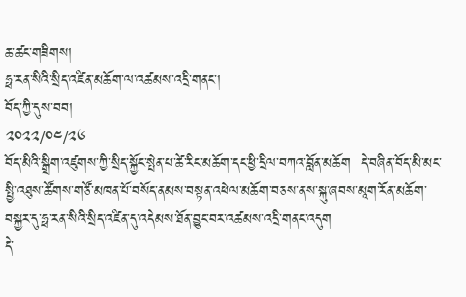ཆ་ཚང་གཟིགས།
ཧྥ་རན་སིའི་སྲིད་འཛིན་མཆོག་ལ་འཚམས་འདྲི་གནང་།
བོད་ཀྱི་དུས་བབ།
༢༠༢༢/༠༤/༢༦
བོད་མིའི་སྒྲིག་འཛུགས་ཀྱི་སྲིད་སྐྱོང་སྤེན་པ་ཚེ་རིང་མཆོག་དང་ཕྱི་དྲིལ་བཀའ་བློན་མཆོག  དེ་བཞིན་བོད་མི་མང་སྤྱི་འཐུས་ཚོགས་གཙོ་མཁན་པོ་བསོད་ནམས་བསྟན་འཕེལ་མཆོག་བཅས་ནས་སྐུ་ཞབས་མཱག་རོན་མཆོག་བསྐྱར་དུ་ཧྥ་རན་སིའི་སྲིད་འཛིན་དུ་འདེམས་ཐོན་བྱུང་བར་འཚམས་འདྲི་གནང་འདུག
དེ་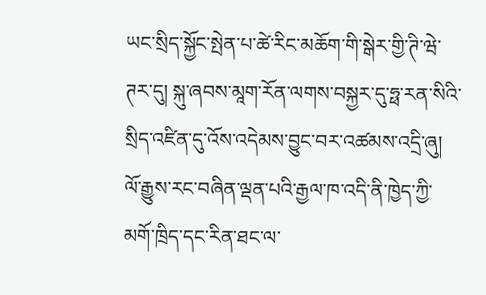ཡང་སྲིད་སྐྱོང་སྤེན་པ་ཚེ་རིང་མཆོག་གི་སྒེར་གྱི་ཊི་ཝེ་ཊར་དུ། སྐུ་ཞབས་མཱག་རོན་ལགས་བསྐྱར་དུ་ཧྥ་རན་སིའི་སྲིད་འཛིན་དུ་འོས་འདེམས་བྱུང་བར་འཚམས་འདྲི་ཞུ།  ལོ་རྒྱུས་རང་བཞིན་ལྡན་པའི་རྒྱལ་ཁ་འདི་ནི་ཁྱེད་ཀྱི་མགོ་ཁྲིད་དང་རིན་ཐང་ལ་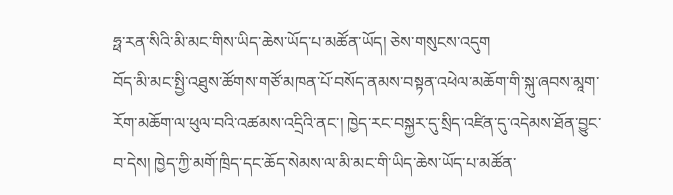ཧྥ་རན་སིའི་མི་མང་གིས་ཡིད་ཆེས་ཡོད་པ་མཚོན་ཡོད། ཅེས་གསུངས་འདུག
བོད་མི་མང་སྤྱི་འཐུས་ཚོགས་གཙོ་མཁན་པོ་བསོད་ནམས་བསྟན་འཕེལ་མཆོག་གི་སྐུ་ཞབས་མཱག་རོག་མཆོག་ལ་ཕུལ་བའི་འཚམས་འདྲིའི་ནང་། ཁྱེད་རང་བསྐྱར་དུ་སྲིད་འཛིན་དུ་འདེམས་ཐོན་བྱུང་བ་དེས། ཁྱེད་ཀྱི་མགོ་ཁྲིད་དང་ཆོད་སེམས་ལ་མི་མང་གི་ཡིད་ཆེས་ཡོད་པ་མཚོན་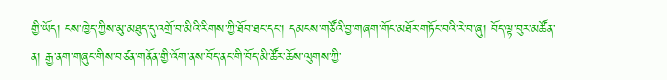གྱི་ཡོད། ངས་ཁྱེད་ཀྱིས་མུ་མཐུད་དུ་འགྲོ་བ་མིའི་རིགས་ཀྱི་ཐོབ་ཐང་དང་། དམངས་གཙོའི་བྱ་གཞག་གོང་མཐོར་གཏོང་བའི་རེ་བ་ཞུ། བོད་ལྟ་བུར་མཚོན་ན། རྒྱ་ནག་གཞུང་གིས་བཙན་གནོན་གྱི་འོག་ནས་བོད་ནང་གི་བོད་མི་ཚོར་ཆོས་ལུགས་ཀྱི་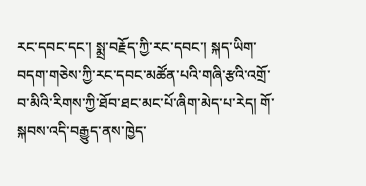རང་དབང་དང་། སྨྲ་བརྗོད་ཀྱི་རང་དབང་། སྐད་ཡིག་བདག་གཅེས་ཀྱི་རང་དབང་མཚོན་པའི་གཞི་རྩའི་འགྲོ་བ་མིའི་རིགས་ཀྱི་ཐོབ་ཐང་མང་པོ་ཞིག་མེད་པ་རེད། གོ་སྐབས་འདི་བརྒྱུད་ནས་ཁྱེད་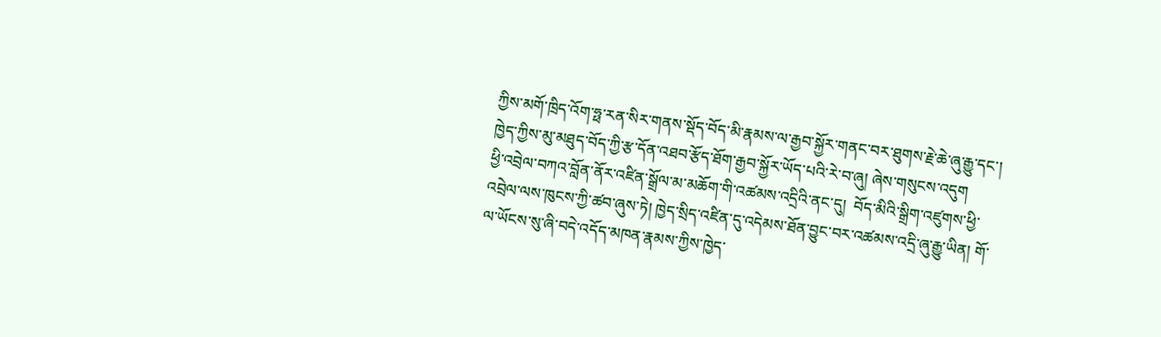ཀྱིས་མགོ་ཁྲིད་འོག་ཧྥ་རན་སིར་གནས་སྡོད་བོད་མི་རྣམས་ལ་རྒྱབ་སྐྱོར་གནང་བར་ཐུགས་རྗེ་ཆེ་ཞུ་རྒྱུ་དང་། ཁྱེད་ཀྱིས་མུ་མཐུད་བོད་ཀྱི་རྩ་དོན་འཐབ་རྩོད་ཐོག་རྒྱབ་སྐྱོར་ཡོད་པའི་རེ་བ་ཞུ། ཞེས་གསུངས་འདུག
ཕྱི་འབྲེལ་བཀའ་བློན་ནོར་འཛིན་སྒྲོལ་མ་མཆོག་གི་འཚམས་འདྲིའི་ནང་དུ།  བོད་མིའི་སྒྲིག་འཛུགས་ཕྱི་འབྲེལ་ལས་ཁུངས་ཀྱི་ཚབ་ཞུས་ཏེ། ཁྱེད་སྲིད་འཛིན་དུ་འདེམས་ཐོན་བྱུང་བར་འཚམས་འདྲི་ཞུ་རྒྱུ་ཡིན། གོ་ལ་ཡོངས་སུ་ཞི་བདེ་འདོད་མཁན་རྣམས་ཀྱིས་ཁྱེད་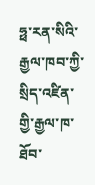ཧྥ་རན་སིའི་རྒྱལ་ཁབ་ཀྱི་སྲིད་འཛིན་གྱི་རྒྱལ་ཁ་ཐོབ་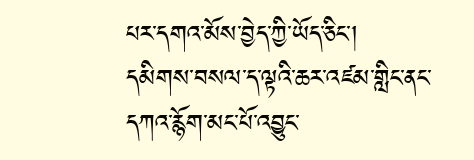པར་དགའ་མོས་བྱེད་ཀྱི་ཡོད་ཅིང་། དམིགས་བསལ་ད་ལྟའི་ཆར་འཛམ་གླིང་ནང་དཀའ་རྙོག་མང་པོ་འབྱུང་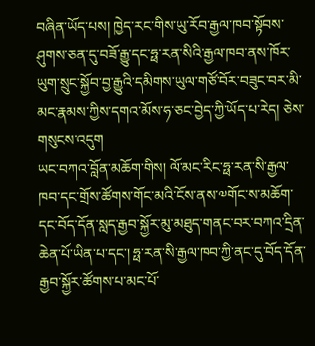བཞིན་ཡོད་པས། ཁྱེད་རང་གིས་ཡུ་རོབ་རྒྱལ་ཁབ་སྟོབས་ཤུགས་ཅན་དུ་བཟོ་རྒྱུ་དང་ཧྥ་རན་སིའི་རྒྱལ་ཁབ་ནས་ཁོར་ཡུག་སྲུང་སྐྱོབ་བྱ་རྒྱུའི་དམིགས་ཡུལ་གཙོ་བོར་བཟུང་བར་མི་མང་རྣམས་ཀྱིས་དགའ་མོས་ཧ་ཅང་བྱེད་ཀྱི་ཡོད་པ་རེད། ཅེས་གསུངས་འདུག
ཡང་བཀའ་བློན་མཆོག་གིས། ལོ་མང་རིང་ཧྥ་རན་སི་རྒྱལ་ཁབ་དང་གྲོས་ཚོགས་གོང་མའི་ངོས་ནས་༧གོང་ས་མཆོག་དང་བོད་དོན་སླད་རྒྱབ་སྐྱོར་མུ་མཐུད་གནང་བར་བཀའ་དྲིན་ཆེན་པོ་ཡིན་པ་དང་། ཧྥ་རན་སི་རྒྱལ་ཁབ་ཀྱི་ནང་དུ་བོད་དོན་རྒྱབ་སྐྱོར་ཚོགས་པ་མང་པོ་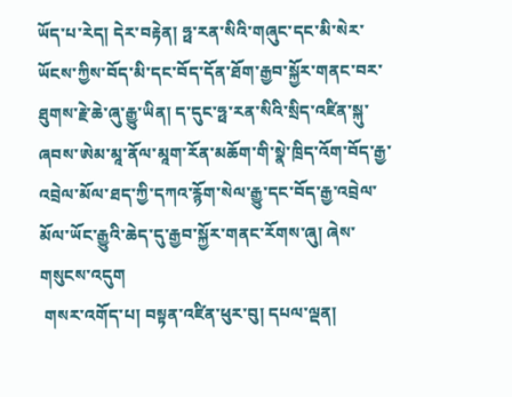ཡོད་པ་རེད། དེར་བརྟེན། ཧྥ་རན་སིའི་གཞུང་དང་མི་སེར་ཡོངས་ཀྱིས་བོད་མི་དང་བོད་དོན་ཐོག་རྒྱབ་སྐྱོར་གནང་བར་ཐུགས་རྗེ་ཆེ་ཞུ་རྒྱུ་ཡིན། ད་དུང་ཧྥ་རན་སིའི་སྲིད་འཛིན་སྐུ་ཞབས་ཨེམ་མཱ་ནོལ་མཱག་རོན་མཆོག་གི་སྣེ་ཁྲིད་འོག་བོད་རྒྱ་འབྲེལ་མོལ་ཐད་ཀྱི་དཀའ་རྙོག་སེལ་རྒྱུ་དང་བོད་རྒྱ་འབྲེལ་མོལ་ཡོང་རྒྱུའི་ཆེད་དུ་རྒྱབ་སྐྱོར་གནང་རོགས་ཞུ། ཞེས་གསུངས་འདུག
 གསར་འགོད་པ། བསྟན་འཛིན་ཕུར་བུ། དཔལ་ལྡན།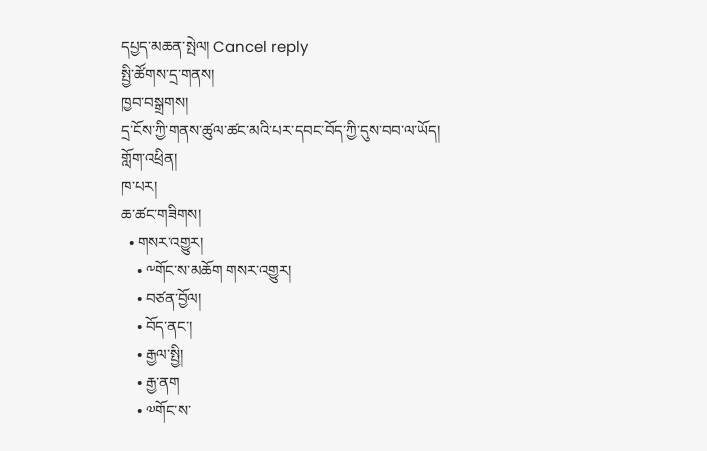དཔྱད་མཆན་སྤེལ། Cancel reply
སྤྱི་ཚོགས་དྲ་གནས།
ཁྱབ་བསྒྲགས།
དྲ་ངོས་ཀྱི་གནས་ཚུལ་ཚང་མའི་པར་དབང་བོད་ཀྱི་དུས་བབ་ལ་ཡོད།
གློག་འཕྲིན།
ཁ་པར།
ཆ་ཚང་གཟིགས།
  • གསར་འགྱུར།
    • ༸གོང་ས་མཆོག གསར་འགྱུར།
    • བཙན་བྱོལ།
    • བོད་ནང་།
    • རྒྱལ་སྤྱི།
    • རྒྱ་ནག
    • ༧གོང་ས་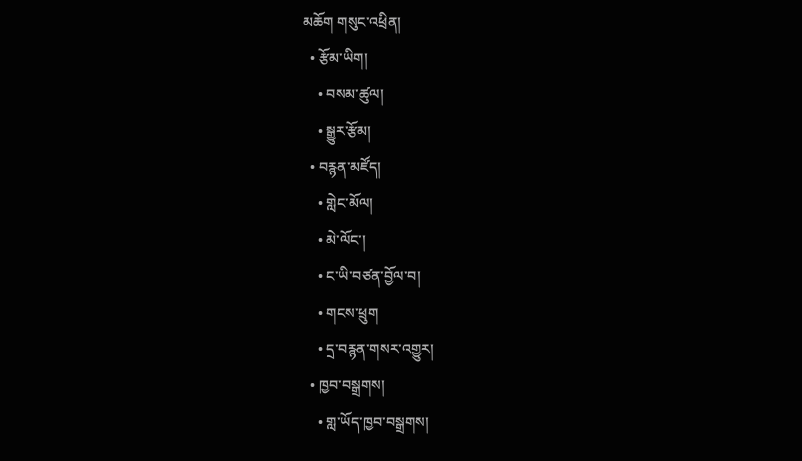མཆོག གསུང་འཕྲིན།
  • རྩོམ་ཡིག།
    • བསམ་ཚུལ།
    • སྒྱུར་རྩོམ།
  • བརྙན་མཛོད།
    • གླེང་མོལ།
    • མེ་ལོང་།
    • ང་ཡི་བཙན་བྱོལ་བ།
    • གངས་ཕྲུག
    • དྲ་བརྙན་གསར་འགྱུར།
  • ཁྱབ་བསྒྲགས།
    • གླ་ཡོད་ཁྱབ་བསྒྲགས།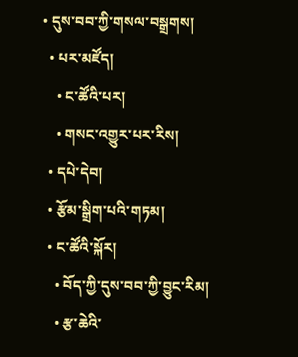• དུས་བབ་ཀྱི་གསལ་བསྒྲགས།
  • པར་མཛོད།
    • ང་ཚོའི་པར།
    • གསང་འགྱུར་པར་རིས།
  • དཔེ་དེབ།
  • རྩོམ་སྒྲིག་པའི་གཏམ།
  • ང་ཚོའི་སྐོར།
    • བོད་ཀྱི་དུས་བབ་ཀྱི་བྱུང་རིམ།
    • རྩ་ཆེའི་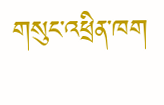གསུང་འཕྲིན་ཁག